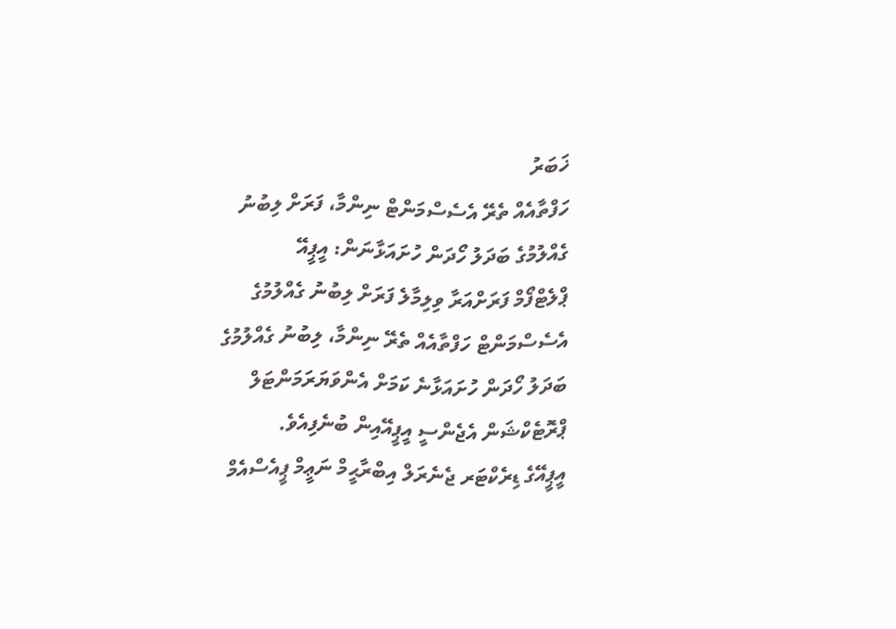ޚަބަރު
ހަފްތާއެއް ތެރޭ އެސެސްމަންޓް ނިންމާ، ފަރަށް ލިބުނު ގެއްލުމުގެ ބަދަލު ހޯދަން ހުށައަޅާނަން: އީޕީއޭ
ޕްލެޓްފޯމް ފަރަށްއަރާ ވިލިމާލެ ފަރަށް ލިބުނު ގެއްލުމުގެ އެސެސްމަންޓް ހަފްތާއެއް ތެރޭ ނިންމާ، ލިބުނު ގެއްލުމުގެ ބަދަލު ހޯދަން ހުށައަޅާނެ ކަމަށް އެންވަޔަރަމަންޓަލް ޕްރޮޓެކްޝަން އެޖެންސީ އީޕީއޭއިން ބުނެފިއެވެ.
އީޕީއޭގެ ޑިރެކްޓަރ ޖެނެރަލް އިބްރާޙީމް ނަޢީމް ޕީއެސްއެމް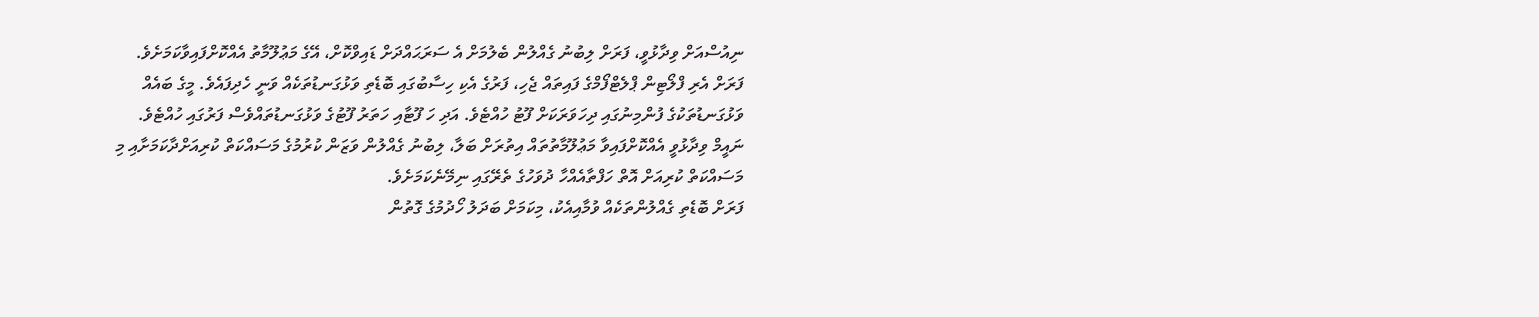ނިއުސްއަށް ވިދާޅުވީ، ފަރަށް ލިބުނު ގެއްލުން ބެލުމަށް އެ ސަރަޙައްދަށް ޑައިވްކޮށް، އޭގެ މަޢުލޫމާތު އެއްކޮށްފައިވާކަމަށެވެ.
ފަރަށް އެރި ފްލޯޓިން ޕްލެޓްފޯމްގެ ފައިތައް ޖެހި، ފަރުގެ އެކި ހިސާބުގައި ބޮޑެތި ވަޅުގަނޑުތަކެއް ވަނީ ހެދިފައެވެ. މީގެ ބައެއް ވަޅުގަނޑުތަކުގެ ފުންމިނުގައި ދިހަވަރަކަށް ފޫޓު ހުއްޓެވެ. އަދި ހަ ފޫޓާއި ހަތަރު ފޫޓުގެ ވަޅުގަނޑުތައްވެސް ފަރުގައި ހުއްޓެވެ.
ނައީމް ވިދާޅުވީ އެއްކޮށްފައިވާ މަޢުލޫމާތުތައް އިތުރަށް ބަލާ، ލިބުނު ގެއްލުން ވަޒަން ކުރުމުގެ މަސައްކަތް ކުރިއަށްދާކަމަށާއި މި މަސައްކަތް ކުރިއަށް އޮތް ހަފްތާއެއްހާ ދުވަހުގެ ތެރޭގައި ނިމޭނެކަމަށެވެ.
ފަރަށް ބޮޑެތި ގެއްލުންތަކެއް ވުމާއިއެކު، މިކަމަށް ބަދަލު ހޯދުމުގެ ގޮތުން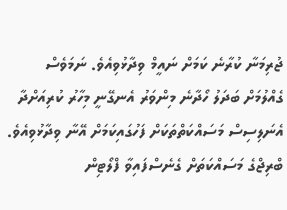ޖުރިމަނާ ކުރާނެ ކަމަށް ނައީމް ވިދާޅުވިއެވެ. ނަމަވެސް ގެއްލުމަށް ބަދަލު ހޯދާނެ މިންވަރު އެނގޭނީ މިހާރު ކުރިއަށްދާ އެނަލިސިސް މަސައްކަތްތަކަށް ފަހުގައިކަމަށް އޭނާ ވިދާޅުވިއެވެ.
ބްރިޖްގެ މަސައްކަތަށް ގެނެސްފައިވާ ފްލޯޓިން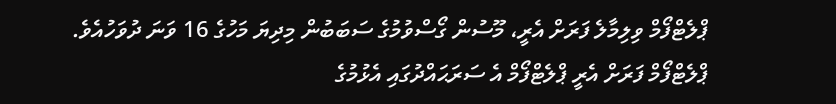ޕްލެޓްފޯމް ވިލިމާލެ ފަރަށް އެރީ، މޫސުން ގޯސްވުމުގެ ސަބަބުން މިދިޔަ މަހުގެ 16 ވަނަ ދުވަހުއެވެ. ޕްލެޓްފޯމް ފަރަށް އެރީ ޕްލެޓްފޯމް އެ ސަރަޙައްދުގައި އެޅުމުގެ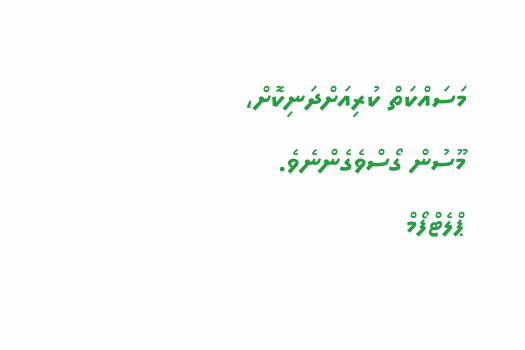މަސައްކަތް ކުރިއަށްދަނިކޮށް، މޫސުން ގޯސްވެގެންނެވެ. ޕްލެޓްފޯމް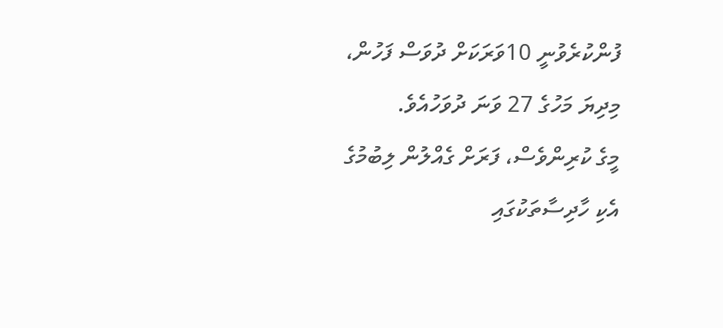ފުންކުރެވުނީ 10ވަރަކަށް ދުވަސް ފަހުން، މިދިޔަ މަހުގެ 27 ވަނަ ދުވަހުއެވެ.
މީގެ ކުރިންވެސް، ފަރަށް ގެއްލުން ލިބުމުގެ އެކި ހާދިސާތަކުގައި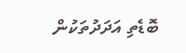ބޮޑެތި އަދަދުތަކުން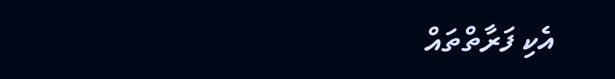އެކި ފަރާތްތައް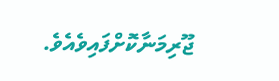ޖޫރިމަނާކޮށްފައިވެއެވެ.